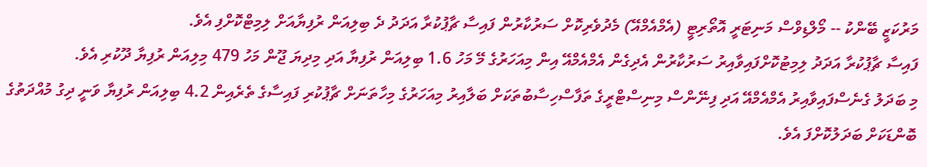މަރުކަޒީ ބޭންކު -- މޯލްޑިވްސް މަނިޓަރީ އޮތޯރިޓީ (އެމްއެމްއޭ) މެދުވެރިކޮށް ސަރުކާރުން ފައިސާ ޗާޕުކުރާ އަދަދު ދެ ބިލިއަން ރުފިޔާއަށް ލިމިޓްކޮށްފި އެވެ.
ފައިސާ ޗާޕުކުރާ އަދަދު ލިމިޓުކޮށްފައިވާއިރު ސަރުކާރުން އެދިގެން އެމްއެމްއޭ އިން މިއަހަރުގެ މޭ މަހު 1.6 ބިލިއަން ރުފިޔާ އަދި މިދިޔަ ޖޫން މަހު 479 މިލިއަން ރުފިޔާ ދޫކުރި އެވެ.
މި ބަދަލު ގެނެސްފައިވާއިރު އެމްއެމްއޭ އަދި ފިނޭންސް މިނިސްޓްރީގެ ތަފާސްހިސާބުތަކަށް ބަލާއިރު މިއަހަރުގެ މިހާތަނަށް ޗާޕުކުރި ފައިސާގެ ތެރެއިން 4.2 ބިލިއަން ރުފިޔާ ވަނީ ދިގު މުއްދަތުގެ ބޮންޑަކަށް ބަދަލުކޮށްފަ އެވެ.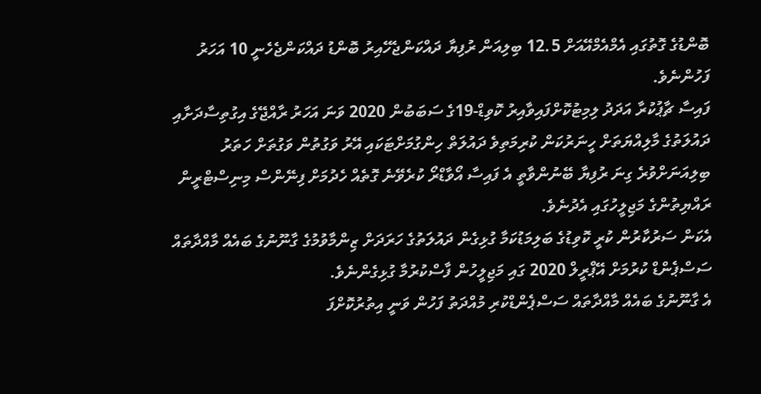ބޮންޑުގެ ގޮތުގައި އެމްއެމްއޭއަށް 12.5 ބިލިއަން ރުފިޔާ ދައްކަންޖެހޭއިރު ބޮންޑު ދައްކަންޖެހެނީ 10 އަހަރު ފަހުންނެވެ.
ފައިސާ ޗާޕުކުރާ އަދަދު ލިމިޓުކޮށްފައިވާއިރު ކޮވިޑް-19ގެ ސަބަބުން 2020 ވަނަ އަހަރު ރާއްޖޭގެ އިގުތިސާދަށާއި ދައުލަތުގެ މާލިއްޔަތަށް ހީނަރުކަން ކުރިމަތިވެ ދައުލަތް ހިންގުމަށްޓަކައި އޭރު ވަގުތުން ވަގުތަށް ހަތަރު ބިލިއަނަށްވުރެ ގިނަ ރުފިޔާ ބޭނުންވާތީ އެ ފައިސާ އޯވާޑްރޯ ކުރެވޭނެ ގޮތެއް ހެދުމަށް ފިނޭންސް މިނިސްޓްރީން ރައްޔިތުންގެ މަޖިލީހުގައި އެދުނެވެ.
އެކަން ސަރުކާރުން ކުރީ ކޮވިޑުގެ ބަލިމަޑުކަމާ ގުޅިގެން ދައުލަތުގެ ހަރަދަށް ޒިންމާވުމުގެ ގާނޫނުގެ ބައެއް މާއްދާތައް ސަސްޕެންޑް ކުރުމަށް އޭޕްރީލް 2020 ގައި މަޖިލީހުން ފާސްކުރުމާ ގުޅިގެންނެވެ.
އެ ގާނޫނުގެ ބައެއް މާއްދާތައް ސަސްޕެންޑްކުރި މުއްދަތު ފަހުން ވަނީ އިތުރުކޮށްފަ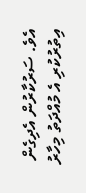އެވެ. ސަރުކާރުން އެދިގެން އިތުރުކުރި އެ މުއްދަތު މިހާރު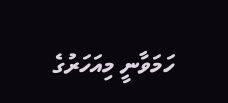ހަމަވާނީ މިއަހަރުގެ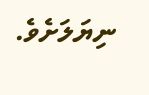ނިޔަލަށެވެ.